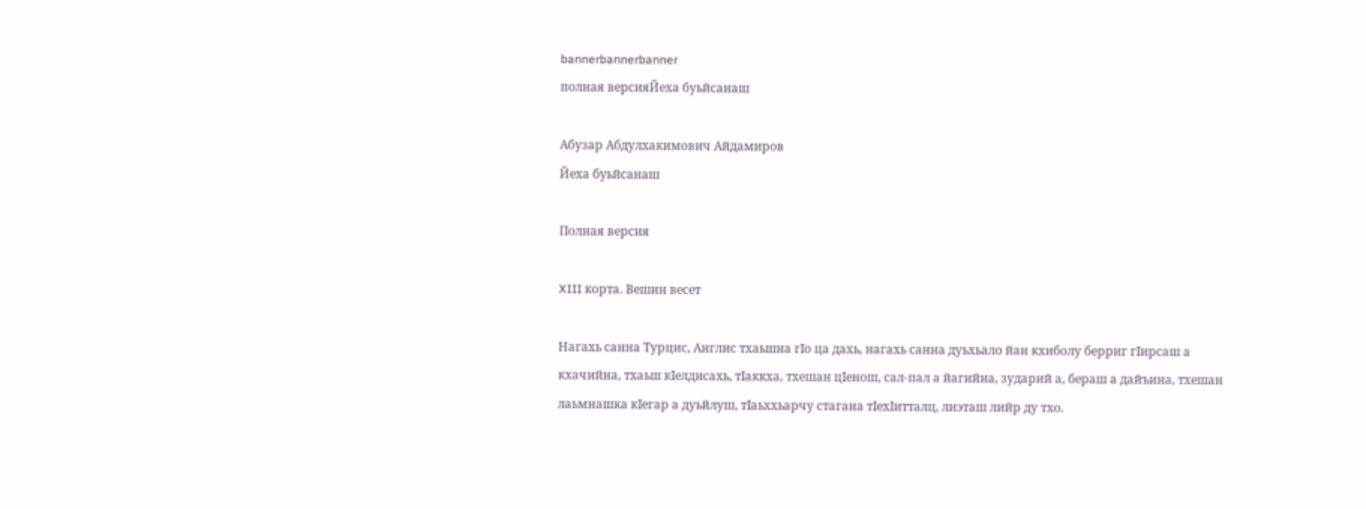bannerbannerbanner
полная версияЙеха буьйсанаш

Абузар Абдулхакимович Айдамиров
Йеха буьйсанаш

Полная версия

XIII корта. Вешин весет

Нагахь санна Турцис, Англис тхаьшна гIо ца дахь, нагахь санна дуьхьало йан кхиболу берриг гIирсаш а кхачийна, тхаьш кIелдисахь, тIаккха, тхешан цIенош, сал-пал а йагийна, зударий а, бераш а дайъина, тхешан лаьмнашка кIегар а дуьйлуш, тIаьххьарчу стагана тIехIитталц, лиэташ лийр ду тхо.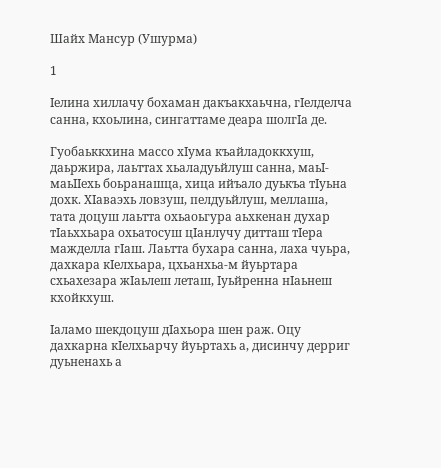Шайх Мансур (Ушурма)

1

Iелина хиллачу бохаман дакъакхаьчна, гIелделча санна, кхоьлина, сингаттаме деара шолгIа де.

Гуобаьккхина массо хIума къайладоккхуш, даьржира, лаьттах хьаладуьйлуш санна, маьI-маьIIехь боьранашца, хица ийъало дуькъа тIуьна дохк. ХIаваэхь ловзуш, пелдуьйлуш, меллаша, тата доцуш лаьтта охьаоьгура аьхкенан духар тIаьххьара охьатосуш цIанлучу дитташ тIера мажделла гIаш. Лаьтта бухара санна, лаха чуьра, дахкара кIелхьара, цхьанхьа-м йуьртара схьахезара жIаьлеш леташ, Iуьйренна нIаьнеш кхойкхуш.

Iаламо шекдоцуш дIахьора шен раж. Оцу дахкарна кIелхьарчу йуьртахь а, дисинчу дерриг дуьненахь а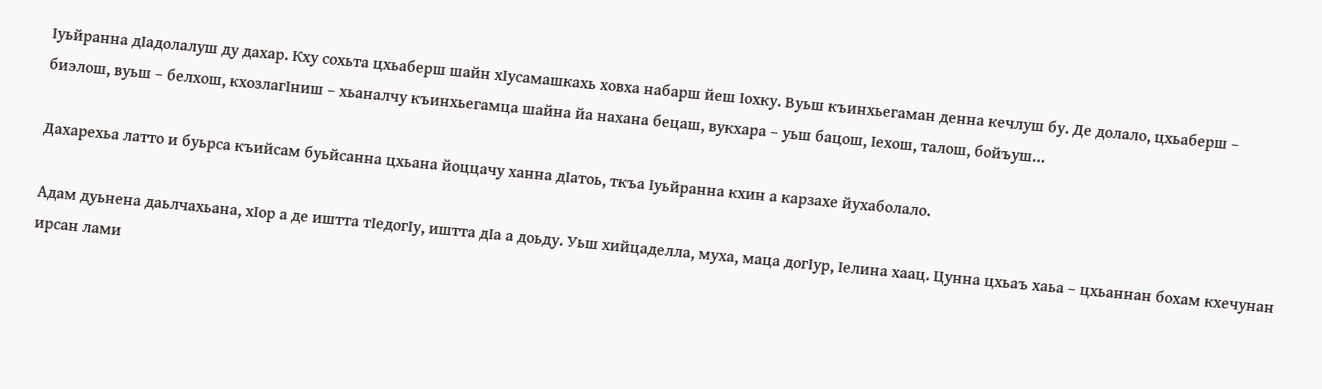Iуьйранна дIадолалуш ду дахар. Кху сохьта цхьаберш шайн хIусамашкахь ховха набарш йеш Iохку. Вуьш къинхьегаман денна кечлуш бу. Де долало, цхьаберш – биэлош, вуьш – белхош, кхозлагIниш – хьаналчу къинхьегамца шайна йа нахана бецаш, вукхара – уьш бацош, Iехош, талош, бойъуш…

Дахарехьа латто и буьрса къийсам буьйсанна цхьана йоццачу ханна дIатоь, ткъа Iуьйранна кхин а карзахе йухаболало.

Адам дуьнена даьлчахьана, хIор а де иштта тIедогIу, иштта дIа а доьду. Уьш хийцаделла, муха, маца догIур, Iелина хаац. Цунна цхьаъ хаьа – цхьаннан бохам кхечунан ирсан лами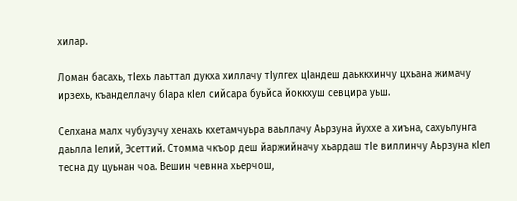хилар.

Ломан басахь, тIехь лаьттал дукха хиллачу тIулгех цIандеш даьккхинчу цхьана жимачу ирзехь, къанделлачу бIара кIел сийсара буьйса йоккхуш севцира уьш.

Селхана малх чубузучу хенахь кхетамчуьра ваьллачу Аьрзуна йуххе а хиъна, сахуьлунга даьлла Iелий, Эсеттий. Стомма чкъор деш йаржийначу хьардаш тIе виллинчу Аьрзуна кIел тесна ду цуьнан чоа. Вешин чевнна хьерчош,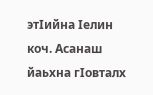этIийна Iелин коч. Асанаш йаьхна гIовталх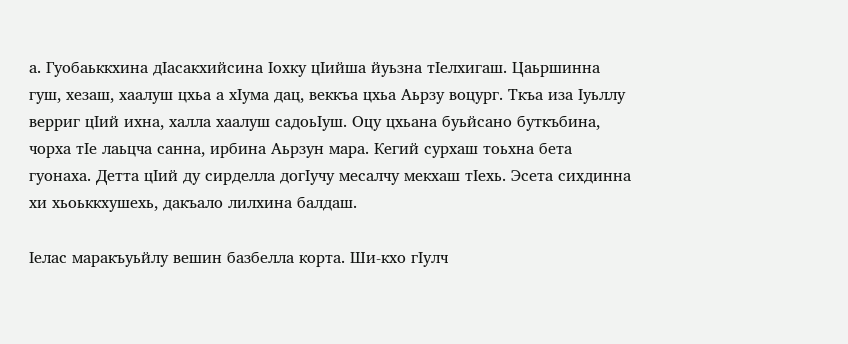а. Гуобаьккхина дIасакхийсина Iохку цIийша йуьзна тIелхигаш. Цаьршинна гуш, хезаш, хаалуш цхьа а хIума дац, веккъа цхьа Аьрзу воцург. Ткъа иза Iуьллу верриг цIий ихна, халла хаалуш садоьIуш. Оцу цхьана буьйсано буткъбина, чорха тIе лаьцча санна, ирбина Аьрзун мара. Кегий сурхаш тоьхна бета гуонаха. Детта цIий ду сирделла догIучу месалчу мекхаш тIехь. Эсета сихдинна хи хьоьккхушехь, дакъало лилхина балдаш.

Iелас маракъуьйлу вешин базбелла корта. Ши-кхо гIулч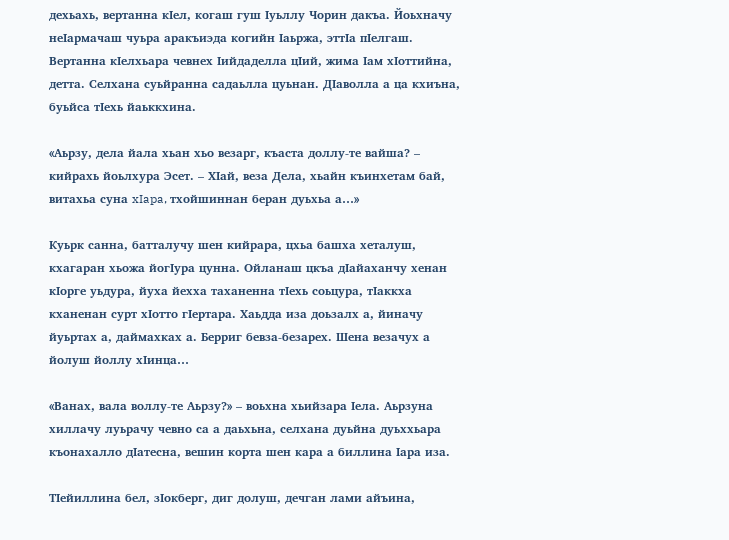дехьахь, вертанна кIел, когаш гуш Iуьллу Чорин дакъа. Йоьхначу неIармачаш чуьра аракъиэда когийн Iаьржа, эттIа пIелгаш. Вертанна кIелхьара чевнех Iийдаделла цIий, жима Iам хIоттийна, детта. Селхана суьйранна садаьлла цуьнан. ДIаволла а ца кхиъна, буьйса тIехь йаьккхина.

«Аьрзу, дела йала хьан хьо везарг, къаста доллу-те вайша? – кийрахь йоьлхура Эсет. – ХIай, веза Дела, хьайн къинхетам бай, витахьа суна xIapa, тхойшиннан беран дуьхьа а…»

Куьрк санна, батталучу шен кийрара, цхьа башха хеталуш, кхагаран хьожа йогIура цунна. Ойланаш цкъа дIайаханчу хенан кIорге уьдура, йуха йехха таханенна тIехь соьцура, тIаккха кханенан сурт хIотто гIертара. Хаьдда иза доьзалх а, йиначу йуьртах а, даймахках а. Берриг бевза-безарех. Шена везачух а йолуш йоллу хIинца…

«Ванах, вала воллу-те Аьрзу?» – воьхна хьийзара Iела. Аьрзуна хиллачу луьрачу чевно са а даьхьна, селхана дуьйна дуьххьара къонахалло дIатесна, вешин корта шен кара а биллина Iара иза.

ТIейиллина бел, зIокберг, диг долуш, дечган лами айъина,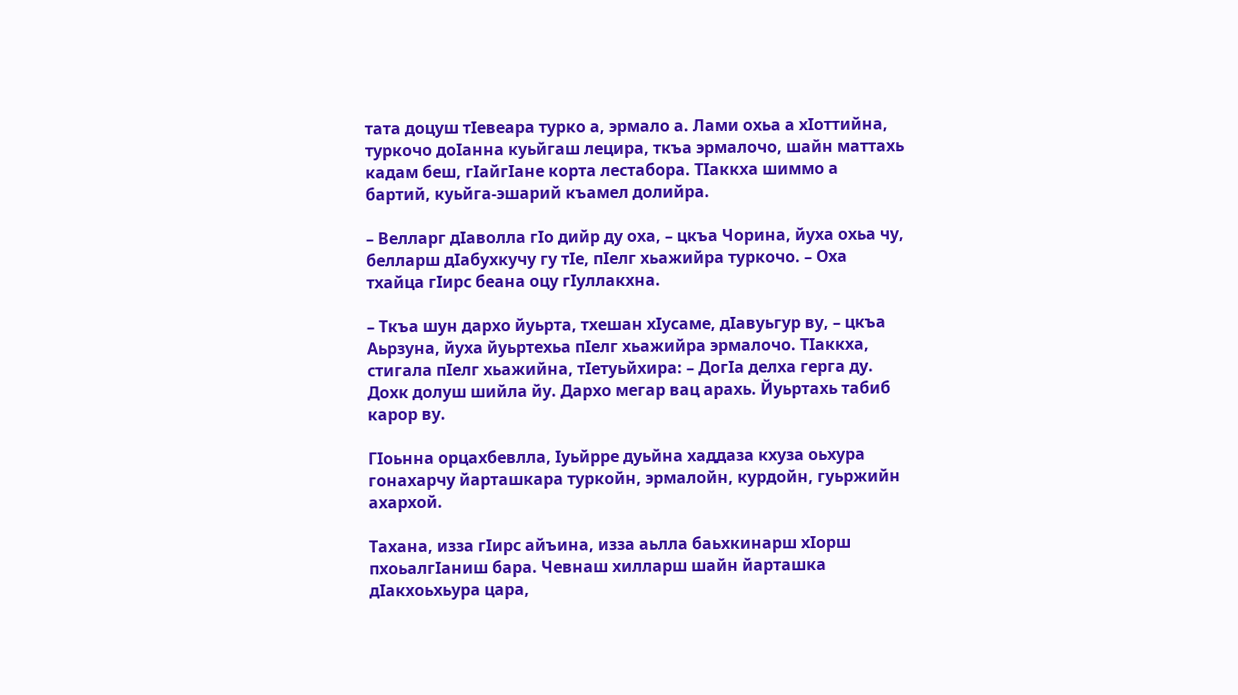тата доцуш тIевеара турко а, эрмало а. Лами охьа а хIоттийна, туркочо доIанна куьйгаш лецира, ткъа эрмалочо, шайн маттахь кадам беш, гIайгIане корта лестабора. ТIаккха шиммо а бартий, куьйга-эшарий къамел долийра.

– Велларг дIаволла гIo дийр ду оха, – цкъа Чорина, йуха охьа чу, белларш дIабухкучу гу тIе, пIелг хьажийра туркочо. – Оха тхайца гIирс беана оцу гIуллакхна.

– Ткъа шун дархо йуьрта, тхешан хIусаме, дIавуьгур ву, – цкъа Аьрзуна, йуха йуьртехьа пIелг хьажийра эрмалочо. ТIаккха, стигала пIелг хьажийна, тIетуьйхира: – ДогIа делха герга ду. Дохк долуш шийла йу. Дархо мегар вац арахь. Йуьртахь табиб карор ву.

ГIоьнна орцахбевлла, Iуьйрре дуьйна хаддаза кхуза оьхура гонахарчу йарташкара туркойн, эрмалойн, курдойн, гуьржийн ахархой.

Тахана, изза гIирс айъина, изза аьлла баьхкинарш хIорш пхоьалгIаниш бара. Чевнаш хилларш шайн йарташка дIакхоьхьура цара,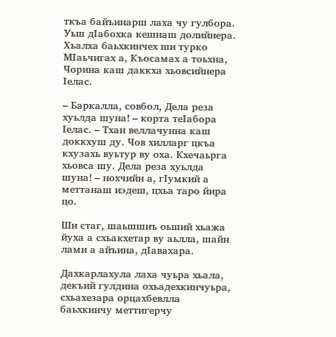ткъа байъинарш лаха чу гулбора. Уьш дIабохка кешнаш долийнера. Хьалха баьхкинчех ши турко МIаьчигах а, Къосамах а тоьхна, Чорина каш даккха хьовсийнера Iелас.

– Баркалла, совбол, Дела реза хуьлда шуна! – корта теIабора Iелас. – Тхан веллачунна каш доккхуш ду. Чов хилларг цкъа кхузахь вуьтур ву оха. Кхечаьрга хьовса шу. Дела реза хуьлда шуна! – нохчийн а, гIумкий а меттанаш иэдеш, цхьа таро йира цо.

Ши стаг, шаьшшиъ оьший хьажа йуха а схьакхетар ву аьлла, шайн лами а айъина, дIавахара.

Дахкарлахула лаха чуьра хьала, декъий гулдина охьадехкинчуьра, схьахезара орцахбевлла баьхкинчу меттигерчу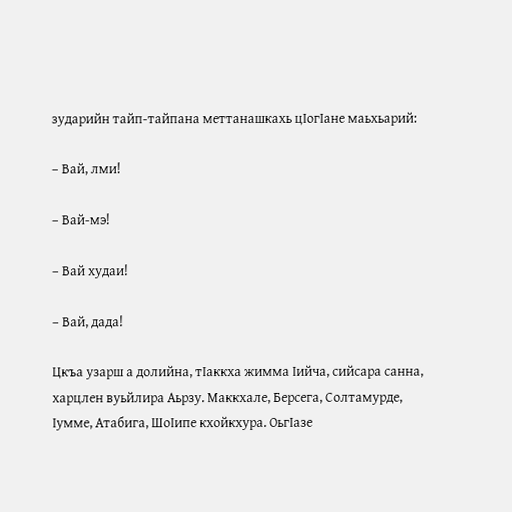зударийн тайп-тайпана меттанашкахь цIогIане маьхьарий:

– Вай, лми!

– Вай-мэ!

– Вай худаи!

– Вай, дада!

Цкъа узарш а долийна, тIаккха жимма Iийча, сийсара санна, харцлен вуьйлира Аьрзу. Маккхале, Берсега, Солтамурде, Iумме, Атабига, ШоIипе кхойкхура. ОьгIазе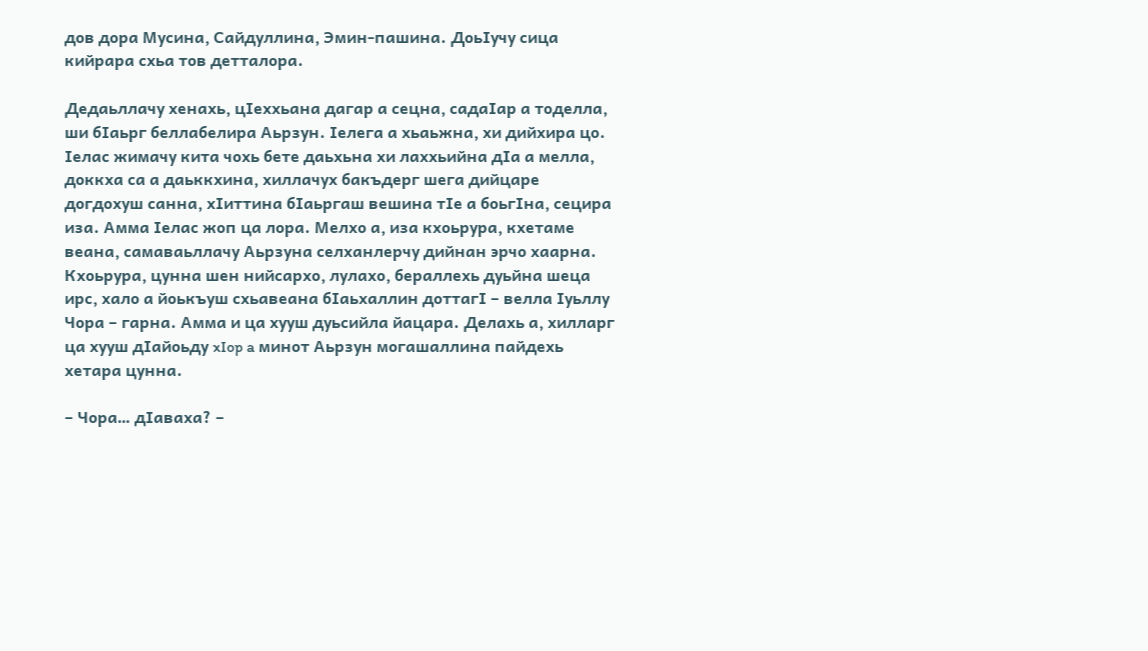дов дора Мусина, Сайдуллина, Эмин-пашина. ДоьIучу сица кийрара схьа тов детталора.

Дедаьллачу хенахь, цIеххьана дагар а сецна, садаIар а тоделла, ши бIаьрг беллабелира Аьрзун. Iелега а хьаьжна, хи дийхира цо. Iелас жимачу кита чохь бете даьхьна хи лаххьийна дIа а мелла, доккха са а даьккхина, хиллачух бакъдерг шега дийцаре догдохуш санна, хIиттина бIаьргаш вешина тIе а боьгIна, сецира иза. Амма Iелас жоп ца лора. Мелхо а, иза кхоьрура, кхетаме веана, самаваьллачу Аьрзуна селханлерчу дийнан эрчо хаарна. Кхоьрура, цунна шен нийсархо, лулахо, бераллехь дуьйна шеца ирс, хало а йоькъуш схьавеана бIаьхаллин доттагI – велла Iуьллу Чора – гарна. Амма и ца хууш дуьсийла йацара. Делахь а, хилларг ца хууш дIайоьду xIop a минот Аьрзун могашаллина пайдехь хетара цунна.

– Чора… дIаваха? –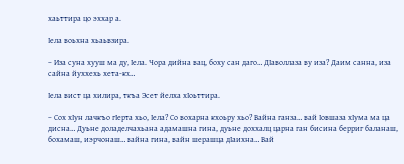хаьттира цо эххар а.

Iела воьхна хьаьвзира.

– Иза суна хууш ма ду, Iела. Чора дийна вац, боху сан даго… ДIаволлаза ву иза? Даим санна, иза сайна йуххехь хета-кх…

Iела вист ца хилира, ткъа Эсет йелха хIоьттира.

– Сох хIун лачкъо гIерта хьо, Iела? Со вохарна кхоьру хьо? Вайна ганза… вай Iовшаза хIума ма ца дисна… Дуьне доладелчахьана адамашна гина, дуьне доххалц царна ган бисина берриг баланаш, бохамаш, иэрчонаш… вайна гина, вайн шерашца дIаихна… Вай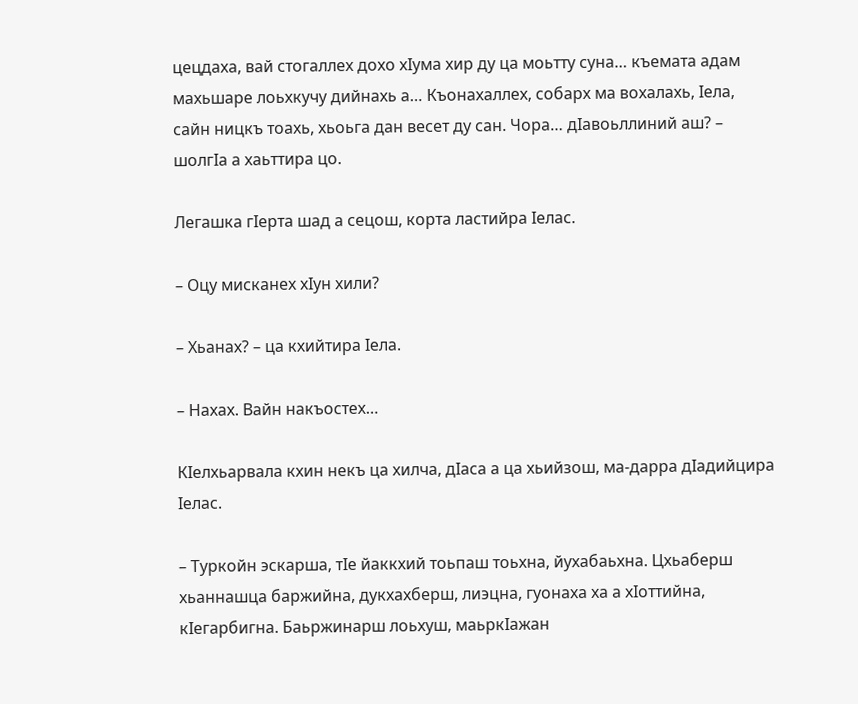цецдаха, вай стогаллех дохо хIума хир ду ца моьтту суна… къемата адам махьшаре лоьхкучу дийнахь а… Къонахаллех, собарх ма вохалахь, Iела, сайн ницкъ тоахь, хьоьга дан весет ду сан. Чора… дIавоьллиний аш? – шолгIа а хаьттира цо.

Легашка гIерта шад а сецош, корта ластийра Iелас.

– Оцу мисканех хIун хили?

– Хьанах? – ца кхийтира Iела.

– Нахах. Вайн накъостех…

КIелхьарвала кхин некъ ца хилча, дIаса а ца хьийзош, ма-дарра дIадийцира Iелас.

– Туркойн эскарша, тIе йаккхий тоьпаш тоьхна, йухабаьхна. Цхьаберш хьаннашца баржийна, дукхахберш, лиэцна, гуонаха ха а хIоттийна, кIегарбигна. Баьржинарш лоьхуш, маьркIажан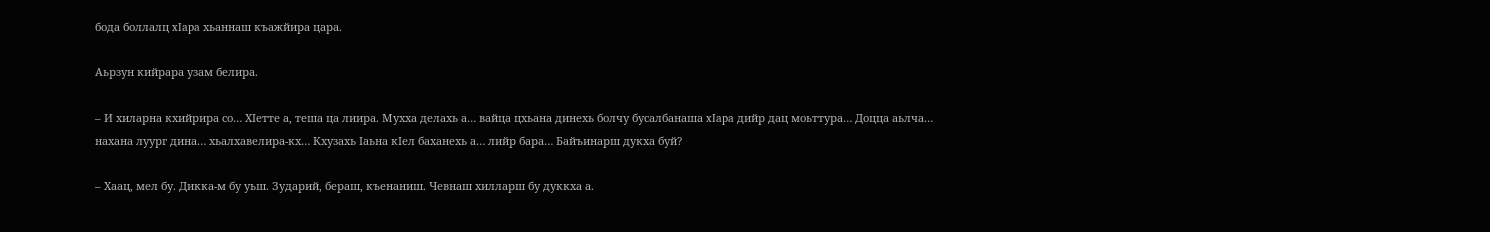бода боллалц xIapa хьаннаш къажйира цара.

Аьрзун кийрара узам белира.

– И хиларна кхийрира со… ХIетте а, теша ца лиира. Мухха делахь а… вайца цхьана динехь болчу бусалбанаша xIapa дийр дац моьттура… Доцца аьлча… нахана луург дина… хьалхавелира-кх… Кхузахь Iаьна кIел баханехь а… лийр бара… Байъинарш дукха буй?

– Хаац, мел бу. Дикка-м бу уьш. Зударий, бераш, къенаниш. Чевнаш хилларш бу дуккха а.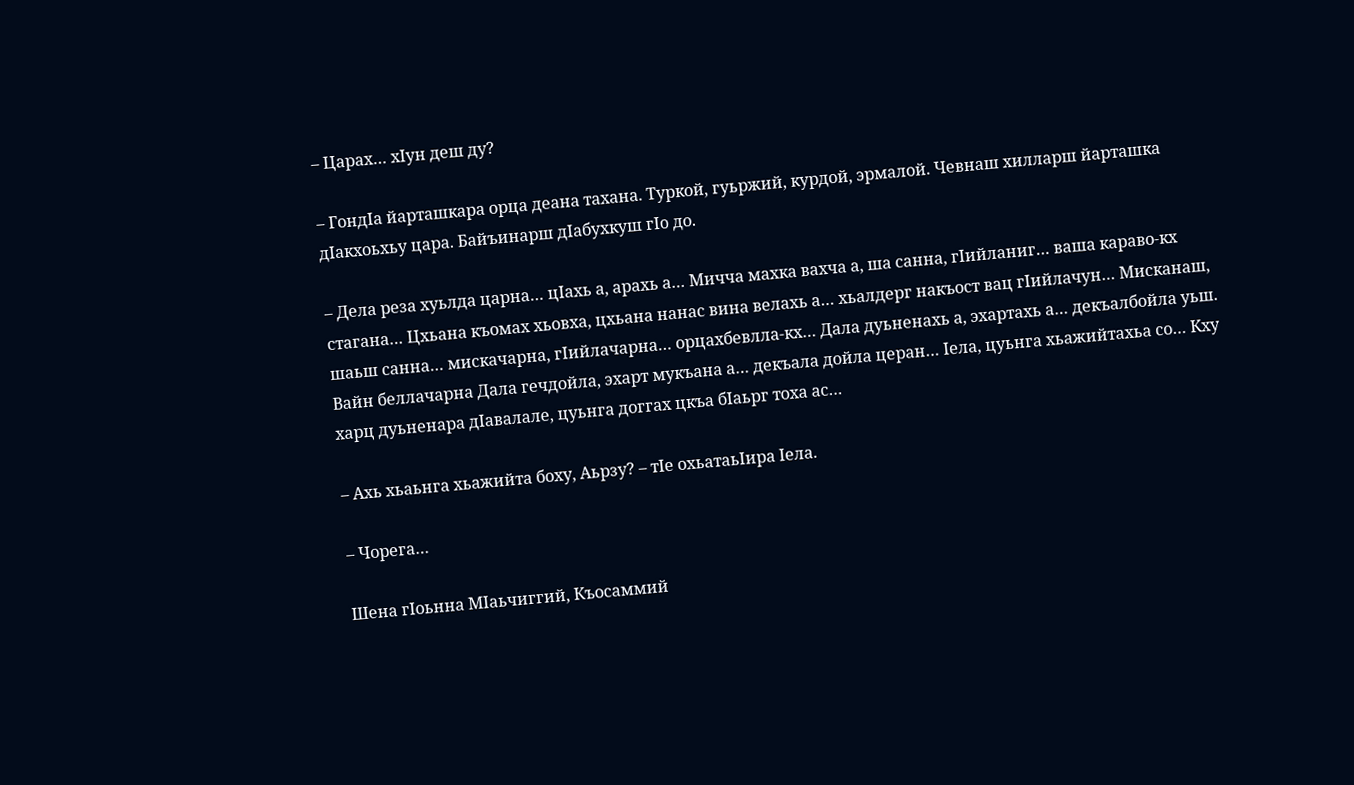– Царах… хIун деш ду?

– ГондIа йарташкара орца деана тахана. Туркой, гуьржий, курдой, эрмалой. Чевнаш хилларш йарташка дIакхоьхьу цара. Байъинарш дIабухкуш гIo до.

– Дела реза хуьлда царна… цIахь а, арахь а… Мичча махка вахча а, ша санна, гIийланиг… ваша караво-кх стагана… Цхьана къомах хьовха, цхьана нанас вина велахь а… хьалдерг накъост вац гIийлачун… Мисканаш, шаьш санна… мискачарна, гIийлачарна… орцахбевлла-кх… Дала дуьненахь а, эхартахь а… декъалбойла уьш. Вайн беллачарна Дала гечдойла, эхарт мукъана а… декъала дойла церан… Iела, цуьнга хьажийтахьа со… Кху харц дуьненара дIавалале, цуьнга доггах цкъа бIаьрг тоха ас…

– Ахь хьаьнга хьажийта боху, Аьрзу? – тIе охьатаьIира Iела.

– Чорега…

Шена гIоьнна МIаьчиггий, Къосаммий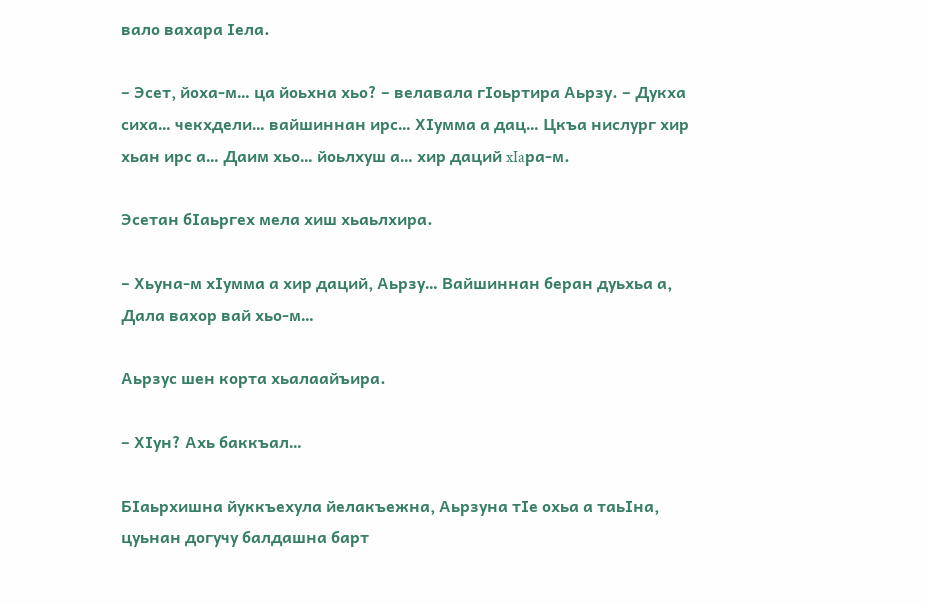вало вахара Iела.

– Эсет, йоха-м… ца йоьхна хьо? – велавала гIоьртира Аьрзу. – Дукха сиха… чекхдели… вайшиннан ирс… ХIумма а дац… Цкъа нислург хир хьан ирс а… Даим хьо… йоьлхуш а… хир даций xIaра-м.

Эсетан бIаьргех мела хиш хьаьлхира.

– Хьуна-м хIумма а хир даций, Аьрзу… Вайшиннан беран дуьхьа а, Дала вахор вай хьо-м…

Аьрзус шен корта хьалаайъира.

– ХIун? Ахь баккъал…

БIаьрхишна йуккъехула йелакъежна, Аьрзуна тIе охьа а таьIна, цуьнан догучу балдашна барт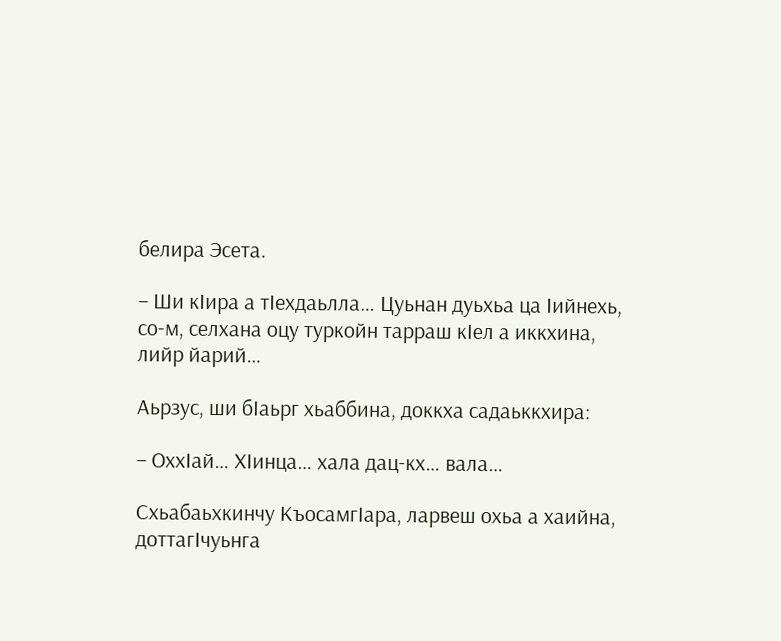белира Эсета.

– Ши кIира а тIехдаьлла… Цуьнан дуьхьа ца Iийнехь, со-м, селхана оцу туркойн тарраш кIел а иккхина, лийр йарий…

Аьрзус, ши бIаьрг хьаббина, доккха садаьккхира:

– ОххIай… ХIинца… хала дац-кх… вала…

Схьабаьхкинчу КъосамгIара, ларвеш охьа а хаийна, доттагIчуьнга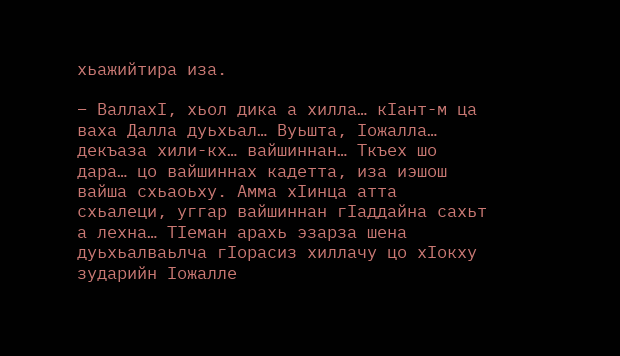хьажийтира иза.

– ВаллахI, хьол дика а хилла… кIант-м ца ваха Далла дуьхьал… Вуьшта, Iожалла… декъаза хили-кх… вайшиннан… Ткъех шо дара… цо вайшиннах кадетта, иза иэшош вайша схьаоьху. Амма хIинца атта схьалеци, уггар вайшиннан гIаддайна сахьт а лехна… ТIеман арахь эзарза шена дуьхьалваьлча гIорасиз хиллачу цо хIокху зударийн Iожалле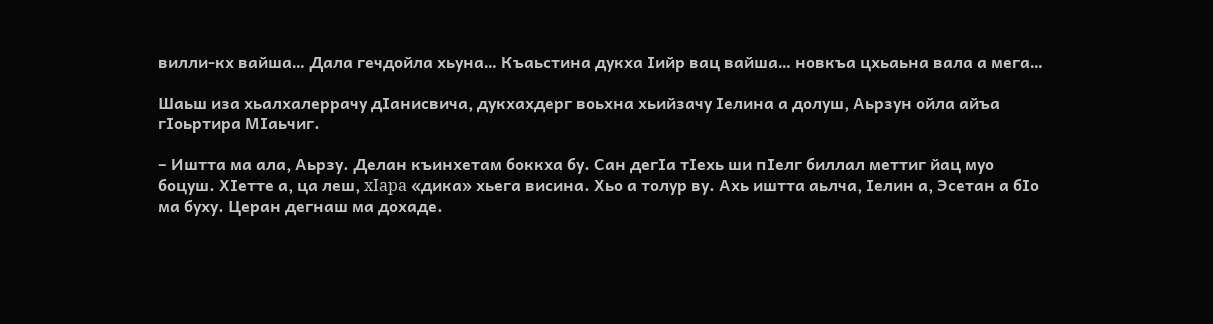вилли-кх вайша… Дала гечдойла хьуна… Къаьстина дукха Iийр вац вайша… новкъа цхьаьна вала а мега…

Шаьш иза хьалхалеррачу дIанисвича, дукхахдерг воьхна хьийзачу Iелина а долуш, Аьрзун ойла айъа гIоьртира МIаьчиг.

– Иштта ма ала, Аьрзу. Делан къинхетам боккха бу. Сан дегIа тIехь ши пIелг биллал меттиг йац муо боцуш. ХIетте а, ца леш, xIapa «дика» хьега висина. Хьо а толур ву. Ахь иштта аьлча, Iелин а, Эсетан а бIо ма буху. Церан дегнаш ма дохаде.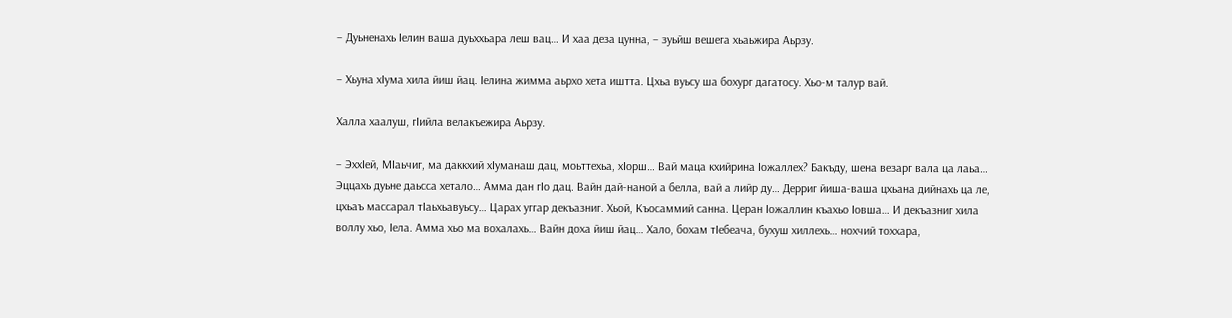– Дуьненахь Iелин ваша дуьххьара леш вац… И хаа деза цунна, – зуьйш вешега хьаьжира Аьрзу.

– Хьуна хIума хила йиш йац. Iелина жимма аьрхо хета иштта. Цхьа вуьсу ша бохург дагатосу. Хьо-м талур вай.

Халла хаалуш, гIийла велакъежира Аьрзу.

– ЭххIей, МIаьчиг, ма даккхий хIуманаш дац, моьттехьа, хIорш… Вай маца кхийрина Iожаллех? Бакъду, шена везарг вала ца лаьа… Эццахь дуьне даьсса хетало… Амма дан гIo дац. Вайн дай-наной а белла, вай а лийр ду… Дерриг йиша-ваша цхьана дийнахь ца ле, цхьаъ массарал тIаьхьавуьсу… Царах уггар декъазниг. Хьой, Къосаммий санна. Церан Iожаллин къахьо Iовша… И декъазниг хила воллу хьо, Iела. Амма хьо ма вохалахь… Вайн доха йиш йац… Хало, бохам тIебеача, бухуш хиллехь… нохчий тоххара,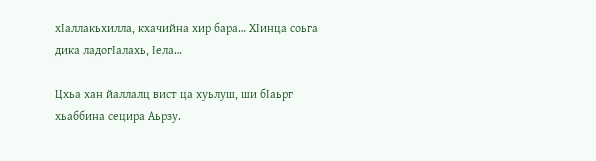хIаллакьхилла, кхачийна хир бара… ХIинца соьга дика ладогIалахь, Iела…

Цхьа хан йаллалц вист ца хуьлуш, ши бIаьрг хьаббина сецира Аьрзу.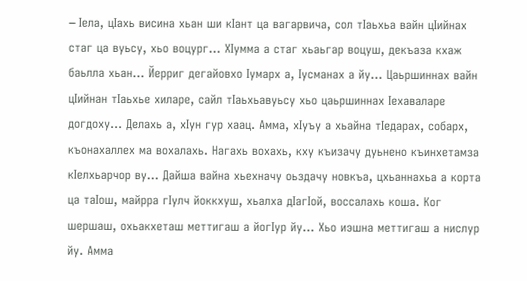– Iела, цIахь висина хьан ши кIант ца вагарвича, сол тIаьхьа вайн цIийнах стаг ца вуьсу, хьо воцург… ХIумма а стаг хьаьгар воцуш, декъаза кхаж баьлла хьан… Йерриг дегайовхо Iумарх а, Iусманах а йу… Цаьршиннах вайн цIийнан тIаьхье хиларе, сайл тIаьхьавуьсу хьо цаьршиннах Iехаваларе догдоху… Делахь а, хIун гур хаац. Амма, хIуъу а хьайна тIедарах, собарх, къонахаллех ма вохалахь. Нагахь вохахь, кху къизачу дуьнено къинхетамза кIелхьарчор ву… Дайша вайна хьехначу оьздачу новкъа, цхьаннахьа а корта ца таIош, майрра гIулч йоккхуш, хьалха дIагIой, воссалахь коша. Ког шершаш, охьакхеташ меттигаш а йогIур йу… Хьо иэшна меттигаш а нислур йу. Амма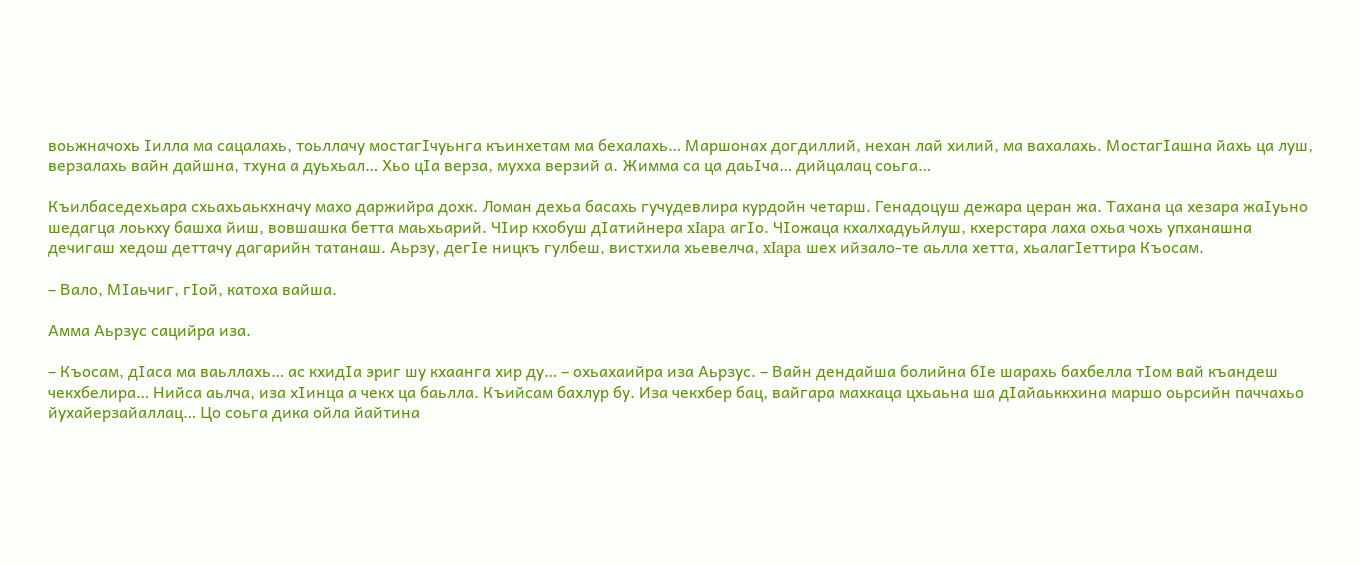воьжначохь Iилла ма сацалахь, тоьллачу мостагIчуьнга къинхетам ма бехалахь… Маршонах догдиллий, нехан лай хилий, ма вахалахь. МостагIашна йахь ца луш, верзалахь вайн дайшна, тхуна а дуьхьал… Хьо цIа верза, мухха верзий а. Жимма са ца даьIча… дийцалац соьга…

Къилбаседехьара схьахьаькхначу махо даржийра дохк. Ломан дехьа басахь гучудевлира курдойн четарш. Генадоцуш дежара церан жа. Тахана ца хезара жаIуьно шедагца лоькху башха йиш, вовшашка бетта маьхьарий. ЧIир кхобуш дIатийнера xIapa агIо. ЧIожаца кхалхадуьйлуш, кхерстара лаха охьа чохь упханашна дечигаш хедош деттачу дагарийн татанаш. Аьрзу, дегIе ницкъ гулбеш, вистхила хьевелча, xIapa шех ийзало-те аьлла хетта, хьалагIеттира Къосам.

– Вало, МIаьчиг, гIой, катоха вайша.

Амма Аьрзус сацийра иза.

– Къосам, дIаса ма ваьллахь… ас кхидIа эриг шу кхаанга хир ду… – охьахаийра иза Аьрзус. – Вайн дендайша болийна бIе шарахь бахбелла тIом вай къандеш чекхбелира… Нийса аьлча, иза хIинца а чекх ца баьлла. Къийсам бахлур бу. Иза чекхбер бац, вайгара махкаца цхьаьна ша дIайаьккхина маршо оьрсийн паччахьо йухайерзайаллац… Цо соьга дика ойла йайтина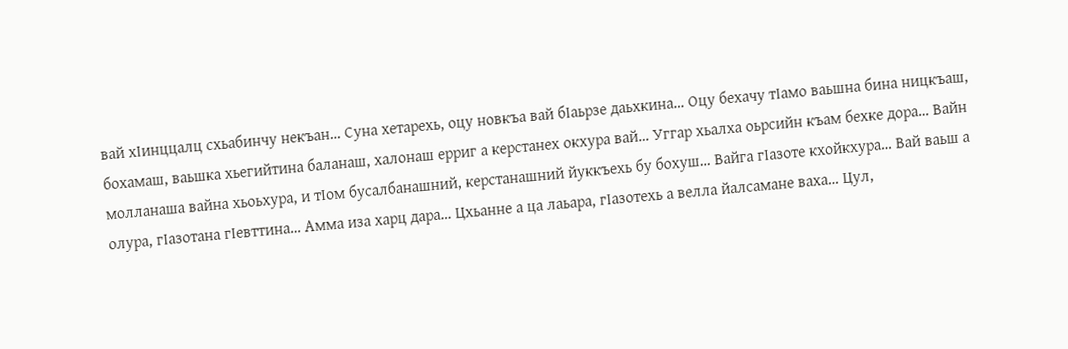вай хIинццалц схьабинчу некъан… Суна хетарехь, оцу новкъа вай бIаьрзе даьхкина… Оцу бехачу тIамо ваьшна бина ницкъаш, бохамаш, ваьшка хьегийтина баланаш, халонаш ерриг а керстанех окхура вай… Уггар хьалха оьрсийн къам бехке дора… Вайн молланаша вайна хьоьхура, и тIом бусалбанашний, керстанашний йуккъехь бу бохуш… Вайга гIазоте кхойкхура… Вай ваьш а олура, гIазотана гIевттина… Амма иза харц дара… Цхьанне а ца лаьара, гIазотехь а велла йалсамане ваха… Цул,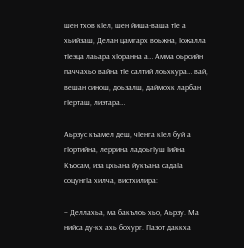шен тхов кIел, шен йиша-ваша тIе а хьийзаш, Делан цамгарх воьжна, Iожалла тIеэца лаьара хIоранна а… Амма оьрсийн паччахьо вайна тIе салтий лоьхкура… вай, вешан синош, доьзалш, даймохк ларбан гIерташ, лиэтара…

Аьрзус къамел деш, чIенга кIел буй а гIортийна, леррина ладоьгIуш Iийна Къосам, иза цхьана йукъана садаIа соцунгIа хилча, вистхилира:

– Деллахьа, ма бакълоь хьо, Аьрзу. Ма нийса ду-кх ахь бохург. ГIазот даккха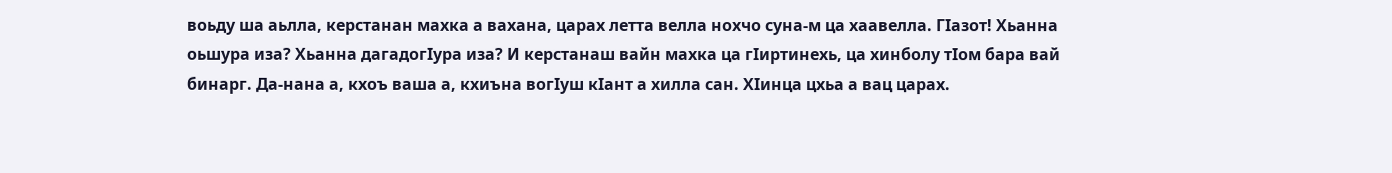воьду ша аьлла, керстанан махка а вахана, царах летта велла нохчо суна-м ца хаавелла. ГIазот! Хьанна оьшура иза? Хьанна дагадогIура иза? И керстанаш вайн махка ца гIиртинехь, ца хинболу тIом бара вай бинарг. Да-нана а, кхоъ ваша а, кхиъна вогIуш кIант а хилла сан. ХIинца цхьа а вац царах.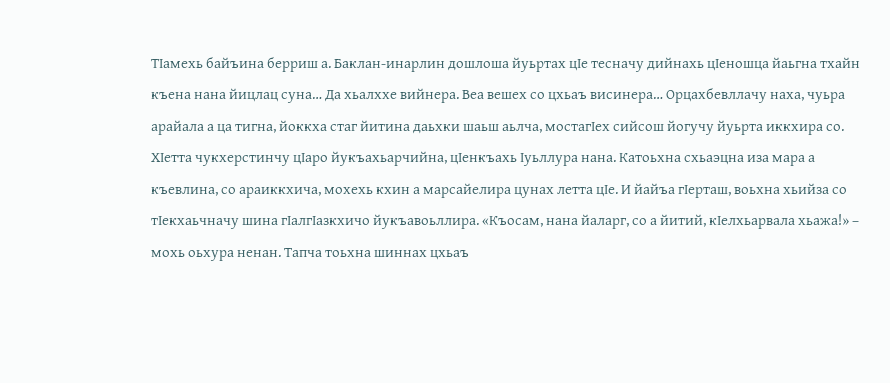ТIамехь байъина берриш а. Баклан-инарлин дошлоша йуьртах цIе тесначу дийнахь цIеношца йаьгна тхайн къена нана йицлац суна… Да хьалххе вийнера. Веа вешех со цхьаъ висинера… Орцахбевллачу наха, чуьра арайала а ца тигна, йоккха стаг йитина даьхки шаьш аьлча, мостагIех сийсош йогучу йуьрта иккхира со. ХIетта чукхерстинчу цIаро йукъахьарчийна, цIенкъахь Iуьллура нана. Катоьхна схьаэцна иза мара а къевлина, со араиккхича, мохехь кхин а марсайелира цунах летта цIе. И йайъа гIерташ, воьхна хьийза со тIекхаьчначу шина гIалгIазкхичо йукъавоьллира. «Къосам, нана йаларг, со а йитий, кIелхьарвала хьажа!» – мохь оьхура ненан. Тапча тоьхна шиннах цхьаъ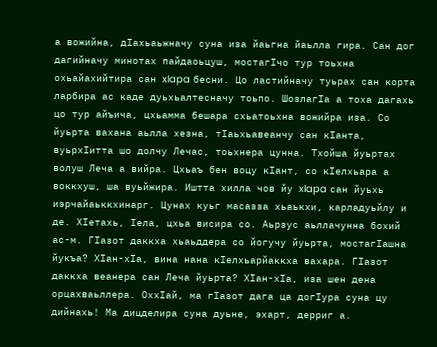а вожийна, дIахьаьжначу суна иза йаьгна йаьлла гира. Сан дог дагийначу минотах пайдаоьцуш, мостагIчо тур тоьхна охьайахийтира сан xIapa бесни. Цо ластийначу туьрах сан корта ларбира ас каде дуьхьалтесначу тоьпо. ШозлагIа а тоха дагахь цо тур айъича, цхьамма бешара схьатоьхна вожийра иза. Со йуьрта вахана аьлла хезна, тIаьхьавеанчу сан кIанта, вуьрхIитта шо долчу Лечас, тоьхнера цунна. Тхойша йуьртах волуш Леча а вийра. Цхьаъ бен воцу кIант, со кIелхьара а воккхуш, ша вуьйжира. Иштта хилла чов йу xIapa сан йуьхь иэрчайаьккхинарг. Цунах куьг масазза хьаькхи, карладуьйлу и де. ХIетахь, Iела, цхьа висира со. Аьрзус аьллачунна бохий ас-м. ГIазот даккха хьаьддера со йогучу йуьрта, мостагIашна йукъа? ХIан-хIа, вина нана кIелхьарйаккха вахара. ГIазот даккха веанера сан Леча йуьрта? ХIан-хIа, иза шен дена орцахваьллера. ОххIай, ма гIазот дага ца догIура суна цу дийнахь! Ма дицделира суна дуьне, эхарт, дерриг а.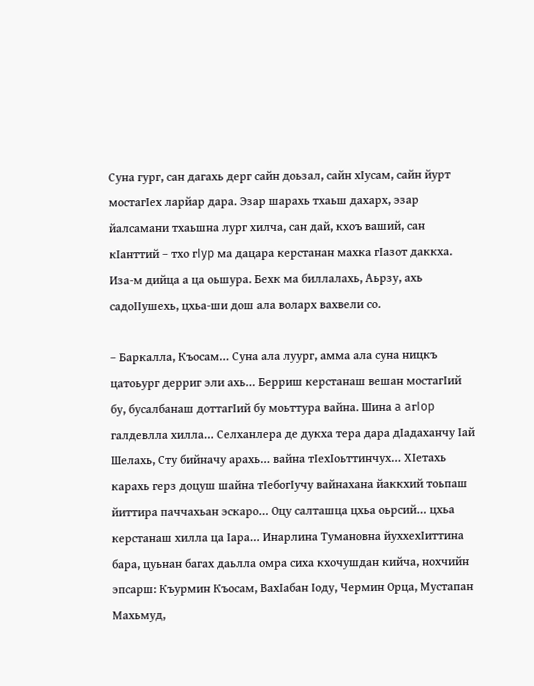Суна гург, сан дагахь дерг сайн доьзал, сайн хIусам, сайн йурт мостагIех ларйар дара. Эзар шарахь тхаьш дахарх, эзар йалсамани тхаьшна лург хилча, сан дай, кхоъ ваший, сан кIанттий – тхо гIyp ма дацара керстанан махка гIазот даккха. Иза-м дийца а ца оьшура. Бехк ма биллалахь, Аьрзу, ахь садоIIушехь, цхьа-ши дош ала воларх вахвели со.

– Баркалла, Къосам… Суна ала луург, амма ала суна ницкъ цатоьург дерриг эли ахь… Берриш керстанаш вешан мостагIий бу, бусалбанаш доттагIий бу моьттура вайна. Шина a aгIop галдевлла хилла… Селханлера де дукха тера дара дIадаханчу Iай Шелахь, Сту бийначу арахь… вайна тIехIоьттинчух… ХIетахь карахь герз доцуш шайна тIебогIучу вайнахана йаккхий тоьпаш йиттира паччахьан эскаро… Оцу салташца цхьа оьрсий… цхьа керстанаш хилла ца Iара… Инарлина Тумановна йуххехIиттина бара, цуьнан багах даьлла омра сиха кхочушдан кийча, нохчийн эпсарш: Къурмин Къосам, ВахIабан Iоду, Чермин Орца, Мустапан Махьмуд,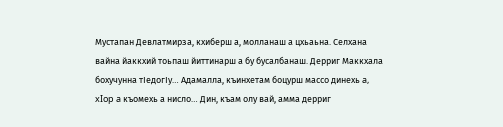Мустапан Девлатмирза, кхиберш а, молланаш а цхьаьна. Селхана вайна йаккхий тоьпаш йиттинарш а бу бусалбанаш. Дерриг Маккхала бохучунна тIедогIу… Адамалла, къинхетам боцурш массо динехь a, xIop a къомехь а нисло… Дин, къам олу вай, амма дерриг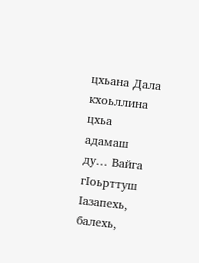цхьана Дала кхоьллина цхьа адамаш ду… Вайга гIоьрттуш Iазапехь, балехь,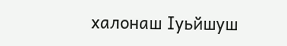халонаш Iуьйшуш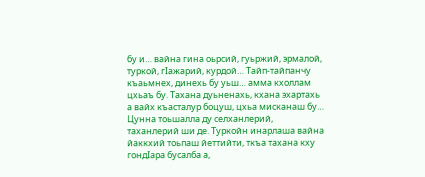бу и… вайна гина оьрсий, гуьржий, эрмалой, туркой, гIажарий, курдой… Тайп-тайпанчу къаьмнех, динехь бу уьш… амма кхоллам цхьаъ бу. Тахана дуьненахь, кхана эхартахь а вайх къасталур боцуш, цхьа мисканаш бу… Цунна тоьшалла ду селханлерий, таханлерий ши де. Туркойн инарлаша вайна йаккхий тоьпаш йеттийти, ткъа тахана кху гондIара бусалба а,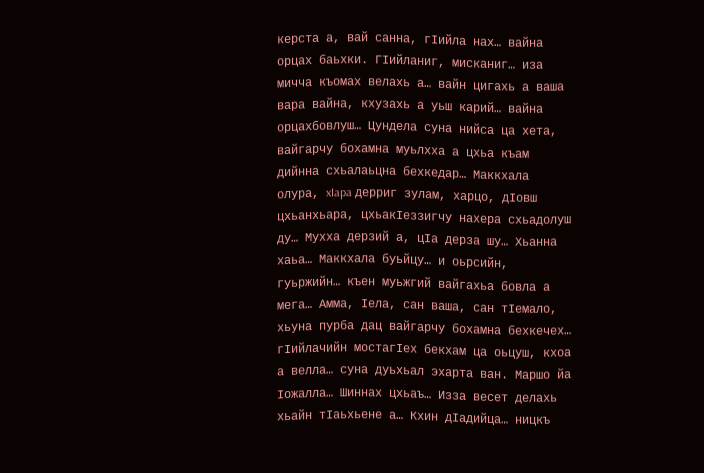керста а, вай санна, гIийла нах… вайна орцах баьхки. ГIийланиг, мисканиг… иза мичча къомах велахь а… вайн цигахь а ваша вара вайна, кхузахь а уьш карий… вайна орцахбовлуш… Цундела суна нийса ца хета, вайгарчу бохамна муьлхха а цхьа къам дийнна схьалаьцна бехкедар… Маккхала олура, xIapa дерриг зулам, харцо, дIовш цхьанхьара, цхьакIеззигчу нахера схьадолуш ду… Мухха дерзий а, цIа дерза шу… Хьанна хаьа… Маккхала буьйцу… и оьрсийн, гуьржийн… къен муьжгий вайгахьа бовла а мега… Амма, Iела, сан ваша, сан тIeмало, хьуна пурба дац вайгарчу бохамна бехкечех… гIийлачийн мостагIех бекхам ца оьцуш, кхоа а велла… суна дуьхьал эхарта ван. Маршо йа Iожалла… Шиннах цхьаъ… Изза весет делахь хьайн тIаьхьене а… Кхин дIадийца… ницкъ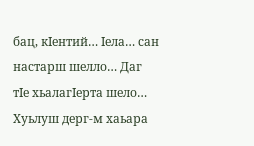бац, кIентий… Iела… сан настарш шелло… Даг тIе хьалагIерта шело… Хуьлуш дерг-м хаьара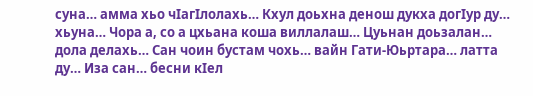суна… амма хьо чIагIлолахь… Кхул доьхна денош дукха догIур ду… хьуна… Чора а, со а цхьана коша виллалаш… Цуьнан доьзалан… дола делахь… Сан чоин бустам чохь… вайн Гати-Юьртара… латта ду… Иза сан… бесни кIел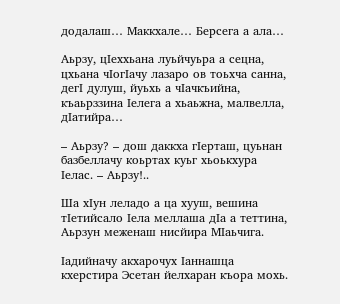додалаш… Маккхале… Берсега а ала…

Аьрзу, цIеххьана луьйчуьра а сецна, цхьана чIогIачу лазаро ов тоьхча санна, дегI дулуш, йуьхь а чIачкъийна, къаьрззина Iелега а хьаьжна, малвелла, дIатийра…

– Аьрзу? – дош даккха гIерташ, цуьнан базбеллачу коьртах куьг хьоькхура Iелас. – Аьрзу!..

Ша хIун леладо а ца хууш, вешина тIетийсало Iела меллаша дIа а теттина, Аьрзун меженаш нисйира МIаьчига.

Iадийначу акхарочух Iаннашца кхерстира Эсетан йелхаран къора мохь.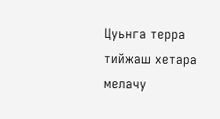Цуьнга терра тийжаш хетара мелачу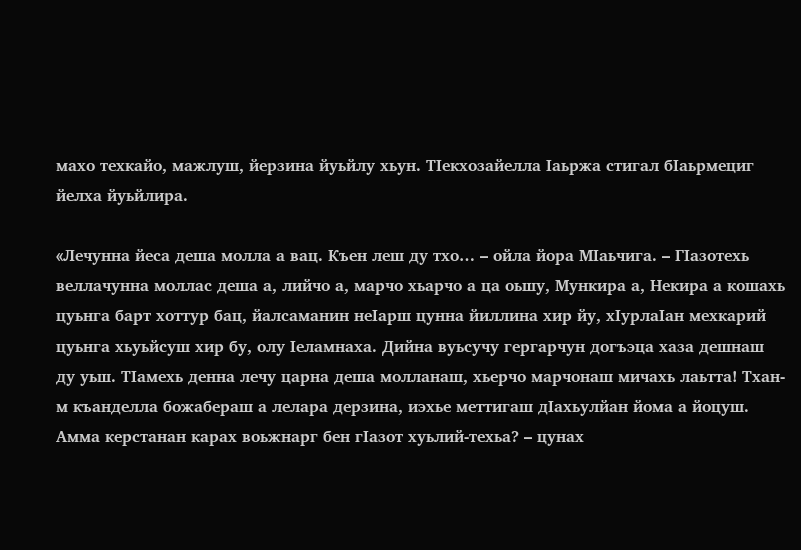махо техкайо, мажлуш, йерзина йуьйлу хьун. ТIекхозайелла Iаьржа стигал бIаьрмециг йелха йуьйлира.

«Лечунна йеса деша молла а вац. Къен леш ду тхо… – ойла йора МIаьчига. – ГIазотехь веллачунна моллас деша а, лийчо а, марчо хьарчо а ца оьшу, Мункира а, Некира а кошахь цуьнга барт хоттур бац, йалсаманин неIарш цунна йиллина хир йу, хIурлаIан мехкарий цуьнга хьуьйсуш хир бу, олу Iеламнаха. Дийна вуьсучу гергарчун догъэца хаза дешнаш ду уьш. ТIамехь денна лечу царна деша молланаш, хьерчо марчонаш мичахь лаьтта! Тхан-м къанделла божабераш а лелара дерзина, иэхье меттигаш дIахьулйан йома а йоцуш. Амма керстанан карах воьжнарг бен гIазот хуьлий-техьа? – цунах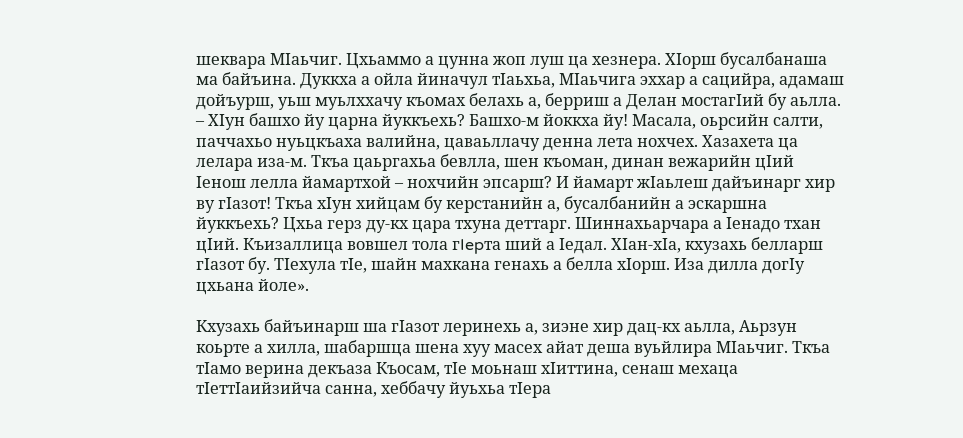шеквара МIаьчиг. Цхьаммо а цунна жоп луш ца хезнера. ХIорш бусалбанаша ма байъина. Дуккха а ойла йиначул тIаьхьа, МIаьчига эххар а сацийра, адамаш дойъурш, уьш муьлххачу къомах белахь а, берриш а Делан мостагIий бу аьлла. – ХIун башхо йу царна йуккъехь? Башхо-м йоккха йу! Масала, оьрсийн салти, паччахьо нуьцкъаха валийна, цаваьллачу денна лета нохчех. Хазахета ца лелара иза-м. Ткъа цаьргахьа бевлла, шен къоман, динан вежарийн цIий Iенош лелла йамартхой – нохчийн эпсарш? И йамарт жIаьлеш дайъинарг хир ву гIазот! Ткъа хIун хийцам бу керстанийн а, бусалбанийн а эскаршна йуккъехь? Цхьа герз ду-кх цара тхуна деттарг. Шиннахьарчара а Iенадо тхан цIий. Къизаллица вовшел тола гIepта ший а Iедал. ХIан-хIа, кхузахь белларш гIазот бу. ТIехула тIе, шайн махкана генахь а белла хIорш. Иза дилла догIу цхьана йоле».

Кхузахь байъинарш ша гIазот леринехь а, зиэне хир дац-кх аьлла, Аьрзун коьрте а хилла, шабаршца шена хуу масех айат деша вуьйлира МIаьчиг. Ткъа тIамо верина декъаза Къосам, тIе моьнаш хIиттина, сенаш мехаца тIеттIаийзийча санна, хеббачу йуьхьа тIера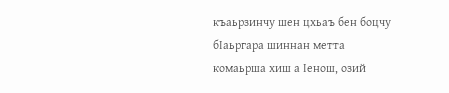къаьрзинчу шен цхьаъ бен боцчу бIаьргара шиннан метта комаьрша хиш а Iенош, озий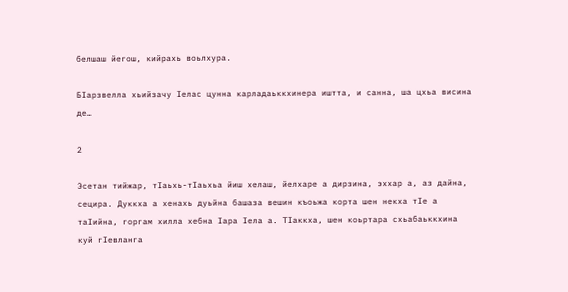белшаш йегош, кийрахь воьлхура.

БIарзвелла хьийзачу Iелас цунна карладаьккхинера иштта, и санна, ша цхьа висина де…

2

Эсетан тийжар, тIаьхь-тIаьхьа йиш хелаш, йелхаре а дирзина, эххар а, аз дайна, сецира. Дуккха а хенахь дуьйна башаза вешин къоьжа корта шен некха тIе а таIийна, горгам хилла хебна Iара Iела а. ТIаккха, шен коьртара схьабаьккхина куй гIевланга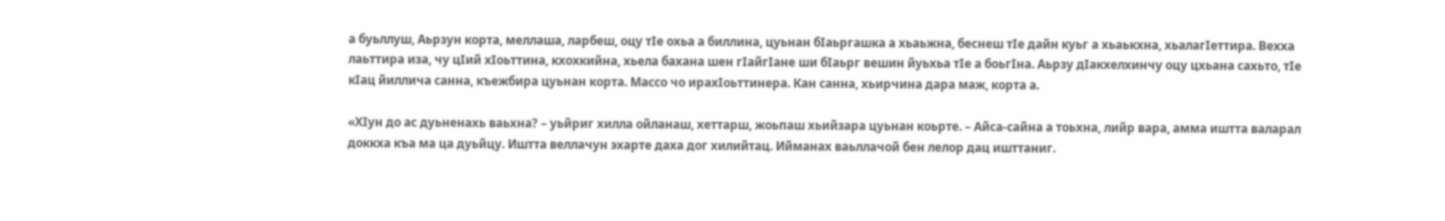а буьллуш, Аьрзун корта, меллаша, ларбеш, оцу тIе охьа а биллина, цуьнан бIаьргашка а хьаьжна, беснеш тIе дайн куьг а хьаькхна, хьалагIеттира. Вехха лаьттира иза, чу цIий хIоьттина, кхохкийна, хьела бахана шен гIайгIане ши бIаьрг вешин йуьхьа тIе а боьгIна. Аьрзу дIакхелхинчу оцу цхьана сахьто, тIе кIац йиллича санна, къежбира цуьнан корта. Массо чо ирахIоьттинера. Кан санна, хьирчина дара маж, корта а.

«ХIун до ас дуьненахь ваьхна? – уьйриг хилла ойланаш, хеттарш, жоьпаш хьийзара цуьнан коьрте. – Айса-сайна а тоьхна, лийр вара, амма иштта валарал доккха къа ма ца дуьйцу. Иштта веллачун эхарте даха дог хилийтац. Ийманах ваьллачой бен лелор дац ишттаниг.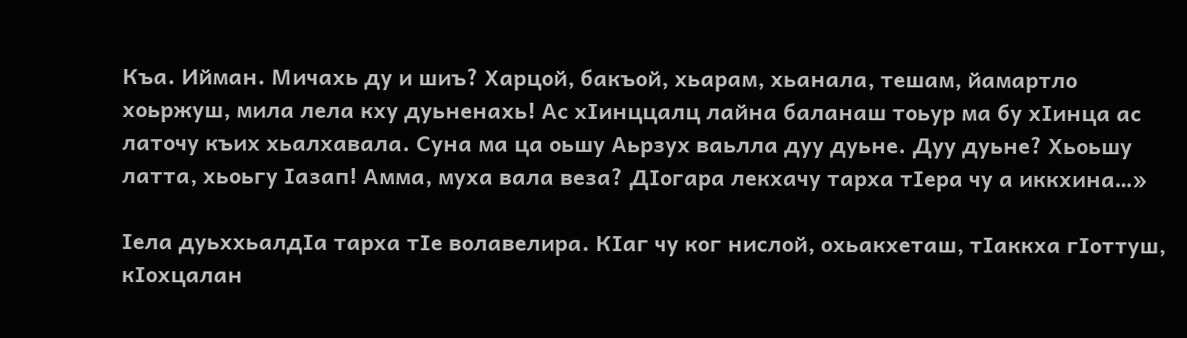Къа. Ийман. Мичахь ду и шиъ? Харцой, бакъой, хьарам, хьанала, тешам, йамартло хоьржуш, мила лела кху дуьненахь! Ас хIинццалц лайна баланаш тоьур ма бу хIинца ас латочу къих хьалхавала. Суна ма ца оьшу Аьрзух ваьлла дуу дуьне. Дуу дуьне? Хьоьшу латта, хьоьгу Iазап! Амма, муха вала веза? ДIогара лекхачу тарха тIера чу а иккхина…»

Iела дуьххьалдIа тарха тIе волавелира. КIаг чу ког нислой, охьакхеташ, тIаккха гIоттуш, кIохцалан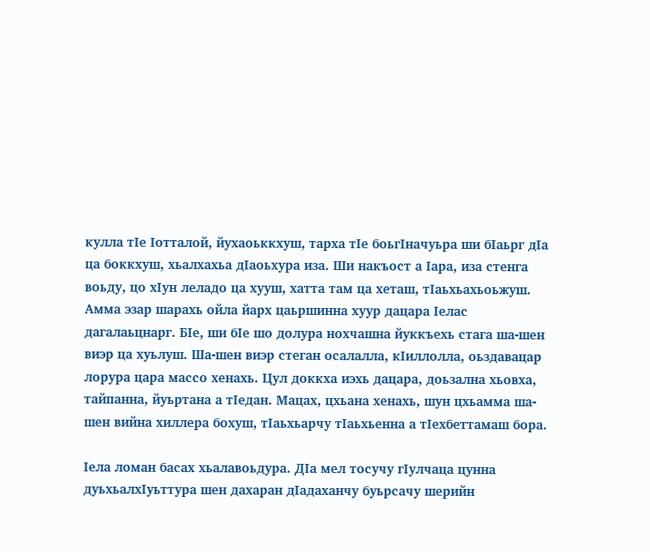кулла тIе Iотталой, йухаоьккхуш, тарха тIе боьгIначуьра ши бIаьрг дIа ца боккхуш, хьалхахьа дIаоьхура иза. Ши накъост а Iара, иза стенга воьду, цо хIун леладо ца хууш, хатта там ца хеташ, тIаьхьахьоьжуш. Амма эзар шарахь ойла йарх цаьршинна хуур дацара Iелас дагалаьцнарг. БIе, ши бIе шо долура нохчашна йуккъехь стага ша-шен виэр ца хуьлуш. Ша-шен виэр стеган осалалла, кIиллолла, оьздавацар лорура цара массо хенахь. Цул доккха иэхь дацара, доьзална хьовха, тайпанна, йуьртана а тIедан. Мацах, цхьана хенахь, шун цхьамма ша-шен вийна хиллера бохуш, тIаьхьарчу тIаьхьенна а тIехбеттамаш бора.

Iела ломан басах хьалавоьдура. ДIа мел тосучу гIулчаца цунна дуьхьалхIуьттура шен дахаран дIадаханчу буьрсачу шерийн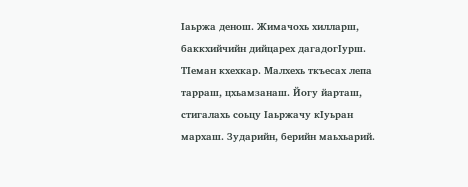Iаьржа денош. Жимачохь хилларш, баккхийчийн дийцарех дагадогIурш. ТIеман кхехкар. Малхехь ткъесах лепа тарраш, цхьамзанаш. Йогу йарташ, стигалахь соьцу Iаьржачу кIуьран мархаш. Зударийн, берийн маьхьарий.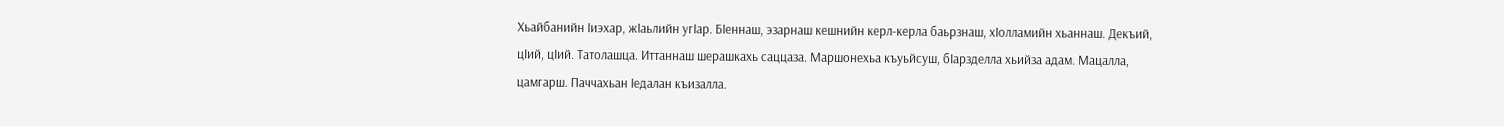Хьайбанийн Iиэхар, жIаьлийн угIар. БIеннаш, эзарнаш кешнийн керл-керла баьрзнаш, хIолламийн хьаннаш. Декъий, цIий, цIий. Татолашца. Иттаннаш шерашкахь саццаза. Маршонехьа къуьйсуш, бIарзделла хьийза адам. Мацалла, цамгарш. Паччахьан Iедалан къизалла.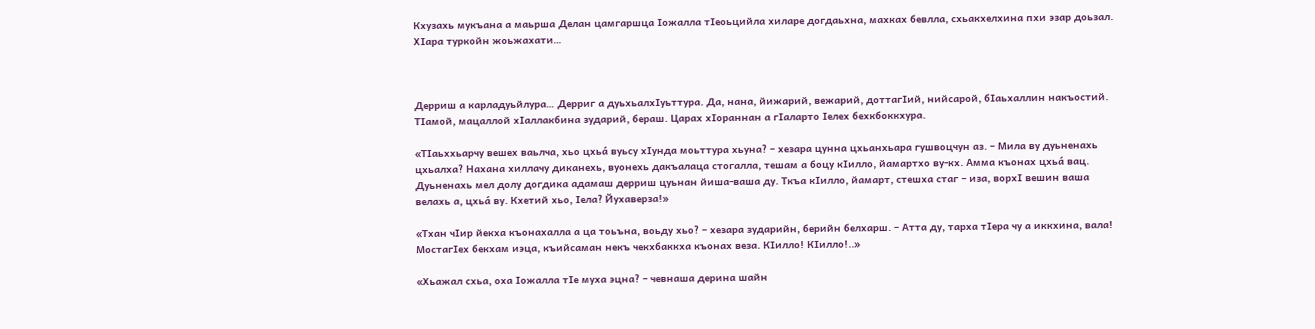Кхузахь мукъана а маьрша Делан цамгаршца Iожалла тIеоьцийла хиларе догдаьхна, махках бевлла, схьакхелхина пхи эзар доьзал. ХIара туркойн жоьжахати…



Дерриш а карладуьйлура… Дерриг а дуьхьалхIуьттура. Да, нана, йижарий, вежарий, доттагIий, нийсарой, бIаьхаллин накъостий. ТIамой, мацаллой хIаллакбина зударий, бераш. Царах хIораннан а гIаларто Iелех бехкбоккхура.

«ТIаьххьарчу вешех ваьлча, хьо цхьá вуьсу хIунда моьттура хьуна? – хезара цунна цхьанхьара гушвоцчун аз. – Мила ву дуьненахь цхьалха? Нахана хиллачу диканехь, вуонехь дакъалаца стогалла, тешам а боцу кIилло, йамартхо ву-кх. Амма къонах цхьá вац. Дуьненахь мел долу догдика адамаш дерриш цуьнан йиша-ваша ду. Ткъа кIилло, йамарт, стешха стаг – иза, ворхI вешин ваша велахь а, цхьá ву. Кхетий хьо, Iела? Йухаверза!»

«Тхан чIир йекха къонахалла а ца тоьъна, воьду хьо? – хезара зударийн, берийн белхарш. – Атта ду, тарха тIера чу а иккхина, вала! МостагIех бекхам иэца, къийсаман некъ чекхбаккха къонах веза. КIилло! КIилло!..»

«Хьажал схьа, оха Iожалла тIе муха эцна? – чевнаша дерина шайн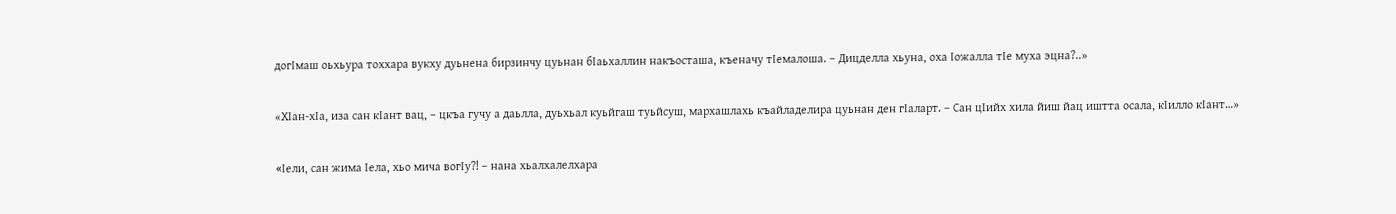догIмаш оьхьура тоххара вукху дуьнена бирзинчу цуьнан бIаьхаллин накъосташа, къеначу тIемалоша. – Дицделла хьуна, оха Iожалла тIе муха эцна?..»

«ХIан-хIа, иза сан кIант вац, – цкъа гучу а даьлла, дуьхьал куьйгаш туьйсуш, мархашлахь къайладелира цуьнан ден гIaларт. – Сан цIийх хила йиш йац иштта осала, кIилло кIант…»

«Iели, сан жима Iела, хьо мича вогIу?! – нана хьалхалелхара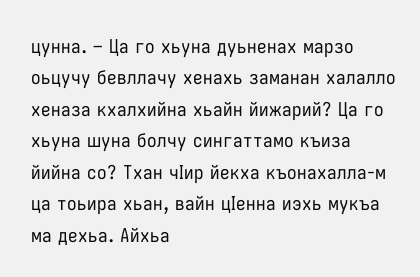цунна. – Ца го хьуна дуьненах марзо оьцучу бевллачу хенахь заманан халалло хеназа кхалхийна хьайн йижарий? Ца го хьуна шуна болчу сингаттамо къиза йийна со? Тхан чIир йекха къонахалла-м ца тоьира хьан, вайн цIенна иэхь мукъа ма дехьа. Айхьа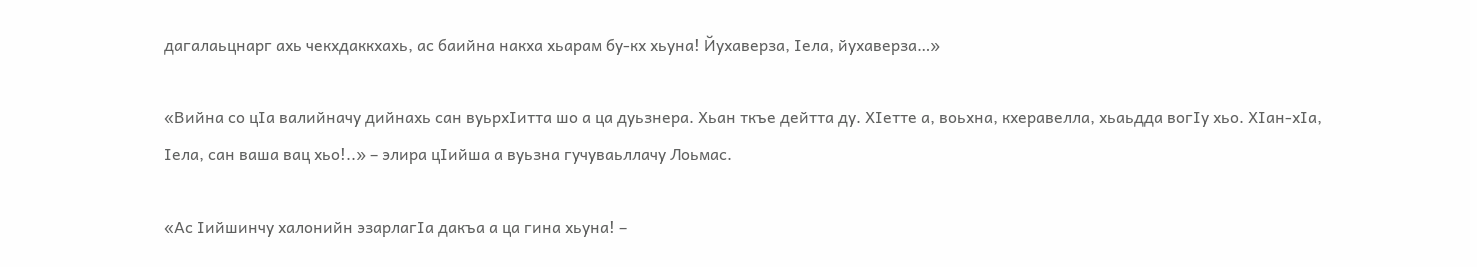дагалаьцнарг ахь чекхдаккхахь, ас баийна накха хьарам бу-кх хьуна! Йухаверза, Iела, йухаверза…»

«Вийна со цIа валийначу дийнахь сан вуьрхIитта шо а ца дуьзнера. Хьан ткъе дейтта ду. ХIетте а, воьхна, кхеравелла, хьаьдда вогIу хьо. ХIан-хIа, Iела, сан ваша вац хьо!..» – элира цIийша а вуьзна гучуваьллачу Лоьмас.

«Ас Iийшинчу халонийн эзарлагIа дакъа а ца гина хьуна! –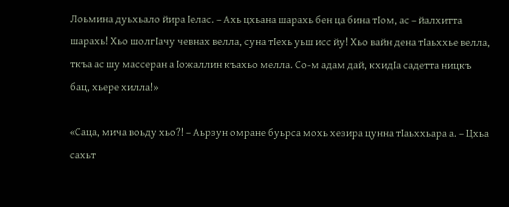Лоьмина дуьхьало йира Iелас. – Ахь цхьана шарахь бен ца бина тIом, ас – йалхитта шарахь! Хьо шолгIачу чевнах велла, суна тIехь уьш исс йу! Хьо вайн дена тIаьххье велла, ткъа ас шу массеран а Iожаллин къахьо мелла. Со-м адам дай, кхидIа садетта ницкъ бац, хьере хилла!»

«Саца, мича воьду хьо?! – Аьрзун омране буьрса мохь хезира цунна тIаьххьара а. – Цхьа сахьт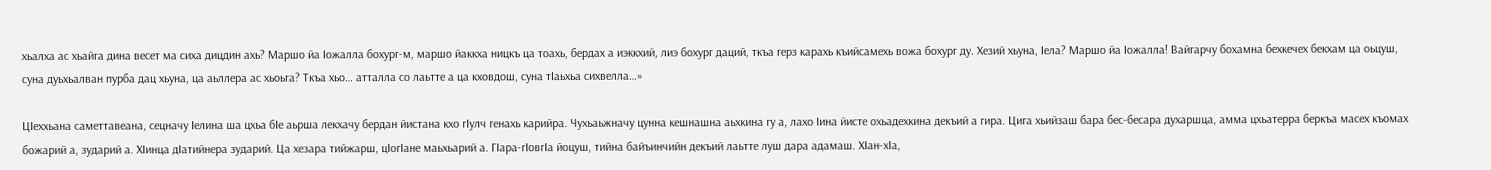хьалха ас хьайга дина весет ма сиха дицдин ахь? Маршо йа Iожалла бохург-м, маршо йаккха ницкъ ца тоахь, бердах а иэккхий, лиэ бохург даций, ткъа герз карахь къийсамехь вожа бохург ду. Хезий хьуна, Iела? Маршо йа Iожалла! Вайгарчу бохамна бехкечех бекхам ца оьцуш, суна дуьхьалван пурба дац хьуна, ца аьллера ас хьоьга? Ткъа хьо… атталла со лаьтте а ца кховдош, суна тIаьхьа сихвелла…»

ЦIеххьана саметтавеана, сецначу Iелина ша цхьа бIе аьрша лекхачу бердан йистана кхо гIулч генахь карийра. Чухьаьжначу цунна кешнашна аьхкина гу а, лахо Iина йисте охьадехкина декъий а гира. Цига хьийзаш бара бес-бесара духаршца, амма цхьатерра беркъа масех къомах божарий а, зударий а. ХIинца дIатийнера зударий. Ца хезара тийжарш, цIогIане маьхьарий а. ГIара-гIовгIа йоцуш, тийна байъинчийн декъий лаьтте луш дара адамаш. ХIан-хIа,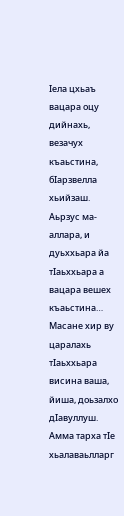Iела цхьаъ вацара оцу дийнахь, везачух къаьстина, бIарзвелла хьийзаш. Аьрзус ма-аллара, и дуьххьара йа тIаьххьара а вацара вешех къаьстина… Масане хир ву царалахь тIаьххьара висина ваша, йиша, доьзалхо дIавуллуш. Амма тарха тIе хьалаваьлларг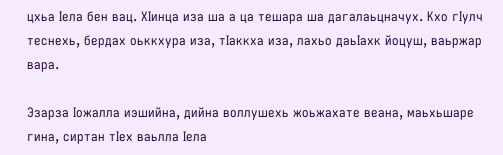цхьа Iела бен вац. ХIинца иза ша а ца тешара ша дагалаьцначух. Кхо гIулч теснехь, бердах оьккхура иза, тIаккха иза, лахьо даьIахк йоцуш, ваьржар вара.

Эзарза Iожалла иэшийна, дийна воллушехь жоьжахате веана, маьхьшаре гина, сиртан тIех ваьлла Iела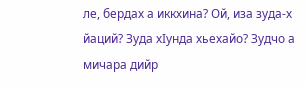ле, бердах а иккхина? Ой, иза зуда-х йаций? Зуда хIунда хьехайо? Зудчо а мичара дийр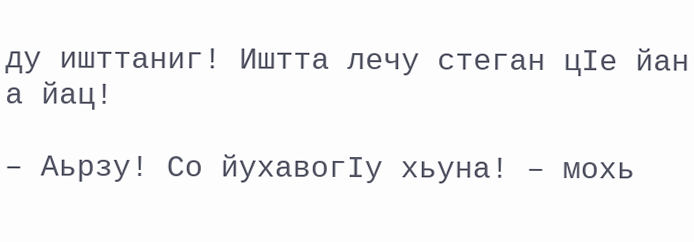ду ишттаниг! Иштта лечу стеган цIе йан а йац!

– Аьрзу! Со йухавогIу хьуна! – мохь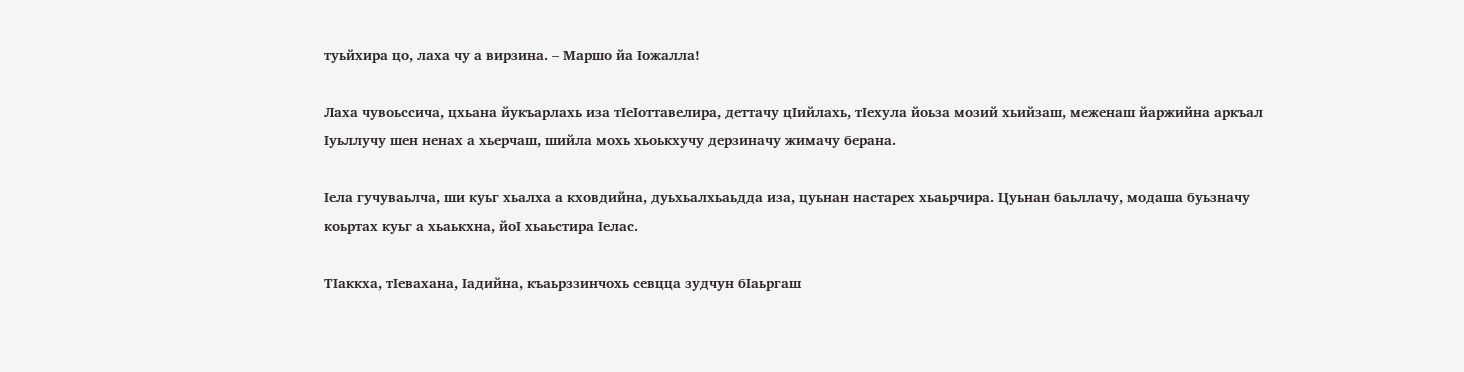туьйхира цо, лаха чу а вирзина. – Маршо йа Iожалла!

Лаха чувоьссича, цхьана йукъарлахь иза тIеIоттавелира, деттачу цIийлахь, тIехула йоьза мозий хьийзаш, меженаш йаржийна аркъал Iуьллучу шен ненах а хьерчаш, шийла мохь хьоькхучу дерзиначу жимачу берана.

Iела гучуваьлча, ши куьг хьалха а кховдийна, дуьхьалхьаьдда иза, цуьнан настарех хьаьрчира. Цуьнан баьллачу, модаша буьзначу коьртах куьг а хьаькхна, йоI хьаьстира Iелас.

ТIаккха, тIевахана, Iадийна, къаьрззинчохь севцца зудчун бIаьргаш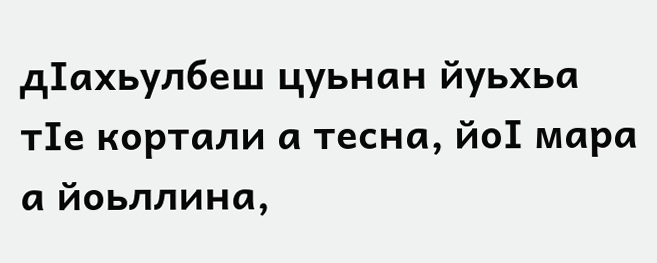дIахьулбеш цуьнан йуьхьа тIе кортали а тесна, йоI мара а йоьллина,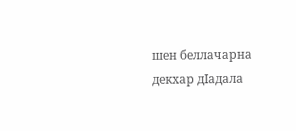шен беллачарна декхар дIадала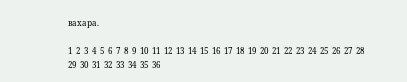вахара.

1  2  3  4  5  6  7  8  9  10  11  12  13  14  15  16  17  18  19  20  21  22  23  24  25  26  27  28  29  30  31  32  33  34  35  36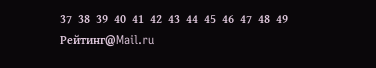37  38  39  40  41  42  43  44  45  46  47  48  49
Рейтинг@Mail.ru